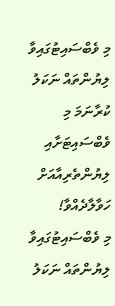މި ވެބްސައިޓުގައިވާ ލިޔުންތައް ނަކަލު ކުރާނަމަ މި ވެބްސައިޓަށާއި ލިޔުންތެރިއާއަށް ހަވާލާދެއްވާ!
މި ވެބްސައިޓުގައިވާ ލިޔުންތައް ނަކަލު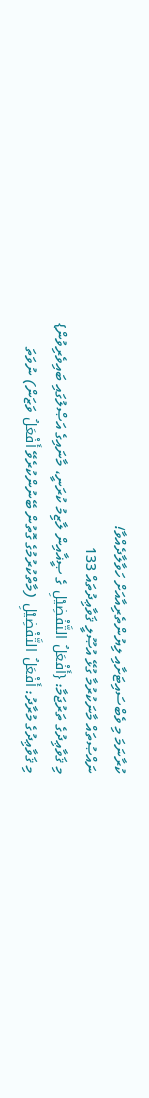ކުރާނަމަ މި ވެބްސައިޓަށާއި ލިޔުންތެރިއާއަށް ހަވާލާދެއްވާ!
ނައްޞުތައް މާނަކުރުމާ ގުޅޭ އުޞޫލީ ޤަވާޢިދުތައް 133
މި ޤަވާޢިދުގެ ތަރުޖަމާ: {أَفْعَلُ التَّفْضِيْلِ ގެ ޞީޣާއިން ލާޒިމު ކުރަނީ، މާނައިގެ އަޞްލުގައި ބައިވެރިވުން}
މި ޤަވާޢިދުގެ މުރާދު: أَفْعَلُ التَّفْضِيْلِ (މާތްކުރުމުގެ ގޮތުން ބޭނުންކުރެވޭ أَفْعَلُ ވަޒަން) ނުވަތަ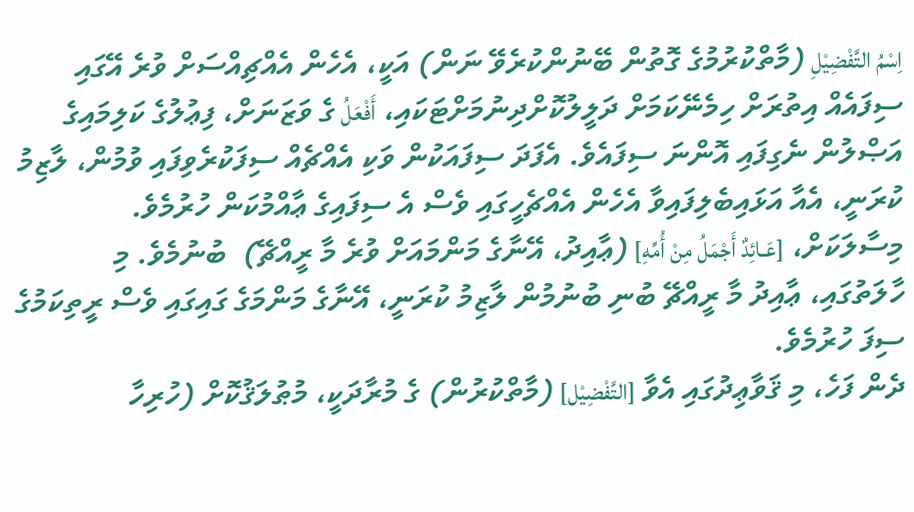اِسْمُ التَّفْضِيْلِ (މާތްކުރުމުގެ ގޮތުން ބޭނުންކުރެވޭ ނަން) އަކީ، އެހެން އެއްޗިއްސަށް ވުރެ އޭގައި ސިފައެއް އިތުރަށް ހިމެނޭކަމަށް ދަލީލުކޮށްދިނުމަށްޓަކައި، أَفْعَلُ ގެ ވަޒަނަށް، ފިޢުލުގެ ކަލިމައިގެ އަޞްލުން ނެގިފައި އޮންނަ ސިފައެވެ. އެފަދަ ސިފައަކުން ވަކި އެއްޗެއް ސިފަކުރެވިފައި ވުމުން، ލާޒިމު ކުރަނީ، އެއާ އަޅައިބެލިފައިވާ އެހެން އެއްޗެހީގައި ވެސް އެ ސިފައިގެ ޢާއްމުކަން ހުރުމެވެ. މިސާލަކަށް، [عَـائِدٌ أَجْمَلُ مِنْ أُمِّهِ] (ޢާއިދު، އޭނާގެ މަންމައަށް ވުރެ މާ ރީއްޗޭ)  ބުނުމެވެ. މި ހާލަތުގައި، ޢާއިދު މާ ރީއްޗޭ ބުނި ބުނުމުން ލާޒިމު ކުރަނީ، އޭނާގެ މަންމަގެ ގައިގައި ވެސް ރީތިކަމުގެ ސިފަ ހުރުމެވެ.
ދެން ފަހެ، މި ޤަވާޢިދުގައި އެވާ [التَّفْضِيْل] (މާތްކުރުން) ގެ މުރާދަކީ، މުޠުލަޤުކޮށް (ހުރިހާ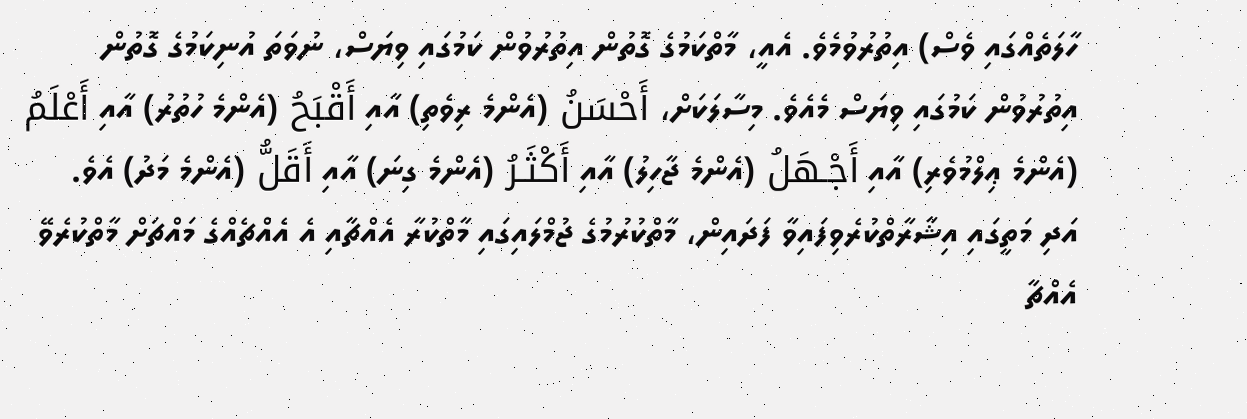ހާލަތެއްގައި ވެސް) އިތުރުވުމެވެ. އެއީ، މާތްކަމުގެ ގޮތުން އިތުރުވުން ކަމުގައި ވިޔަސް، ނުވަތަ އުނިކަމުގެ ގޮތުން އިތުރުވުން ކަމުގައި ވިޔަސް މެއެވެ. މިސާލަކަށް، أَحْسَنُ (އެންމެ ރިވެތި) އާއި أَقْبَحُ (އެންމެ ހުތުރު) އާއި أَعْلَمُ (އެންމެ ޢިލްމުވެރި) އާއި أَجْـهَلُ (އެންމެ ޖާހިލު) އާއި أَكْثَـرُ (އެންމެ ގިނަ) އާއި أَقَلُّ (އެންމެ މަދު) އެވެ.
އަދި މަތީގައި އިޝާރާތްކުރެވިފައިވާ ފަދައިން، މާތްކުރުމުގެ ޖުމްލައިގައި މާތްކުރާ އެއްޗާއި އެ އެއްޗެއްގެ މައްޗަށް މާތްކުރެވޭ އެއްޗާ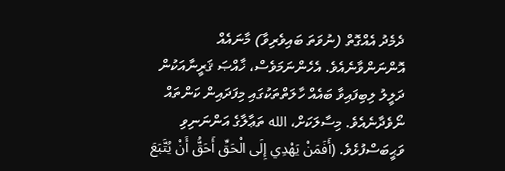ދެމެދު އެއްގޮތް (ނުވަތަ ބައިވެރިވާ) މާނައެއް އޮންނަންވާނެއެވެ. އެހެންނަމަވެސް، ޚާއްޞަ ޤަރީނާއަކުން ދަލީލު ލިބިފައިވާ ބައެއް ހާލަތްތަކުގައި މިފަދައިން ކަންތައް ނޯވެދާނެއެވެ. މިސާލަކަށް، الله ތަޢާލާގެ އަންނަނިވި ވަޙީބަސްފުޅެވެ. (أَفَمَنْ يَهْدِي إِلَى الْحَقِّ أَحَقُّ أَنْ يُتَّبَعَ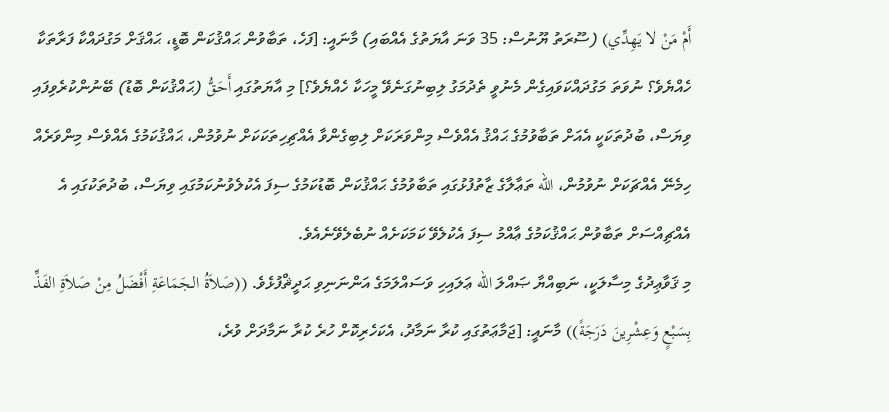أَمْ مَنْ لا يَهِدِّي) (ސޫރަތު ޔޫނުސް: 35 ވަނަ އާޔަތުގެ އެއްބައި) މާނައީ: [ފަހެ، ތަބާވުން ޙައްޤުކަން ބޮޑީ، ޙައްޤަށް މަގުދައްކާ ފަރާތަކާ ހެއްޔެވެ؟ ނުވަތަ މަގުދައްކަވައިގެން މެނުވީ ތެދުމަގު ލިބިނުގަނެވޭ މީހަކާ ހެއްޔެވެ؟] މި އާޔަތުގައި أَحَقُّ (ޙައްޤުކަން ބޮޑު) ބޭނުންކުރެވިފައި ވިޔަސް، ބުދުތަކަކީ އެއަށް ތަބާވުމުގެ ޙައްޤު އެއްވެސް މިންވަރަކަށް ލިބިގެންވާ އެއްޗިހިތަކަކަށް ނުވުމުން، ޙައްޤުކަމުގެ އެއްވެސް މިންވަރެއް ހިމެނޭ އެއްޗަކަށް ނުވުމުން، الله ތަޢާލާގެ ޒާތުފުޅުގައި ތަބާވުމުގެ ޙައްޤުކަން ބޮޑުކަމުގެ ސިފަ އެކުލެވުނުކަމުގައި ވިޔަސް، ބުދުތަކުގައި އެ އެއްޗިއްސަށް ތަބާވުން ޙައްޤުކަމުގެ ޢާއްމު ސިފަ އެކުލެވޭ ކަމަކަށެއް ނުބެލެވޭނެއެވެ.
މި ޤަވާޢިދުގެ މިސާލަކީ، ނަބިއްޔާ ޞައްލަ الله ޢަލައިހި ވަސައްލަމަގެ އަންނަނިވި ޙަދީޘްފުޅެވެ. ((صَلاَةُ الـجَمَاعَةِ أَفْضَلُ مِنْ صَلاَةِ الفَذِّ بِسَبْعٍ وَعِشْرِينَ دَرَجَةً)) މާނައީ: [ޖަމާޢަތުގައި ކުރާ ނަމާދު، އެކަހެރިކޮށް ހުރެ ކުރާ ނަމާދަށް ވުރެ،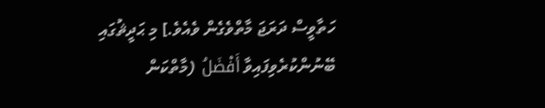ހަތާވީސް ދަރަޖަ މާތްވެގެން ވެއެވެ.] މި ޙަދީޘުގައި ބޭނުންކުރެވިފައިވާ أَفْضَلُ (މާތްކަން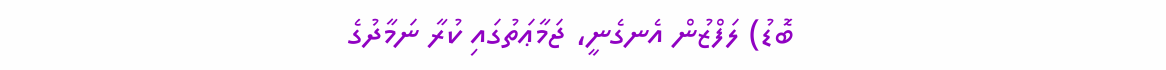ބޮޑު) ލަފްޒުން އެނގެނީ، ޖަމާޢަތުގައި ކުރާ ނަމާދުގެ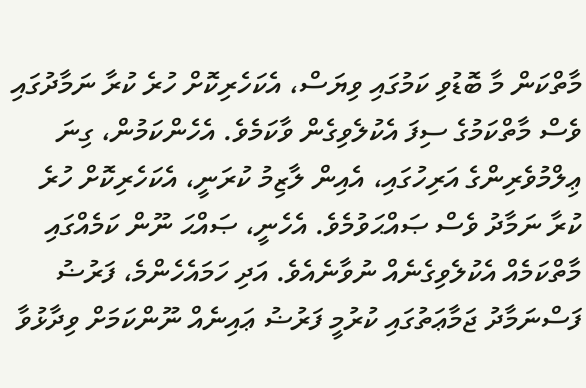މާތްކަން މާ ބޮޑުވި ކަމުގައި ވިޔަސް، އެކަހެރިކޮށް ހުރެ ކުރާ ނަމާދުގައި ވެސް މާތްކަމުގެ ސިފަ އެކުލެވިގެން ވާކަމެވެ. އެހެންކަމުން، ގިނަ ޢިލްމުވެރިންގެ އަރިހުގައި، އެއިން ލާޒިމު ކުރަނީ، އެކަހެރިކޮށް ހުރެ ކުރާ ނަމާދު ވެސް ޞައްޙަވުމެވެ. އެހެނީ، ޞައްޙަ ނޫން ކަމެއްގައި މާތްކަމެއް އެކުލެވިގެނެއް ނުވާނެއެވެ. އަދި ހަމައެހެންމެ، ފަރުޟު ފަސްނަމާދު ޖަމާޢަތުގައި ކުރުމީ ފަރުޟު ޢައިނެއް ނޫންކަމަށް ވިދާޅުވާ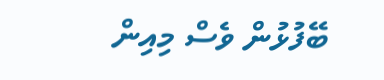ބޭފުޅުން ވެސް މިއިން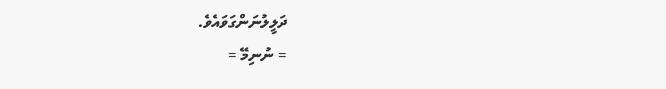ދަލީލުނަންގަވައެވެ.
= ނުނިމޭ =